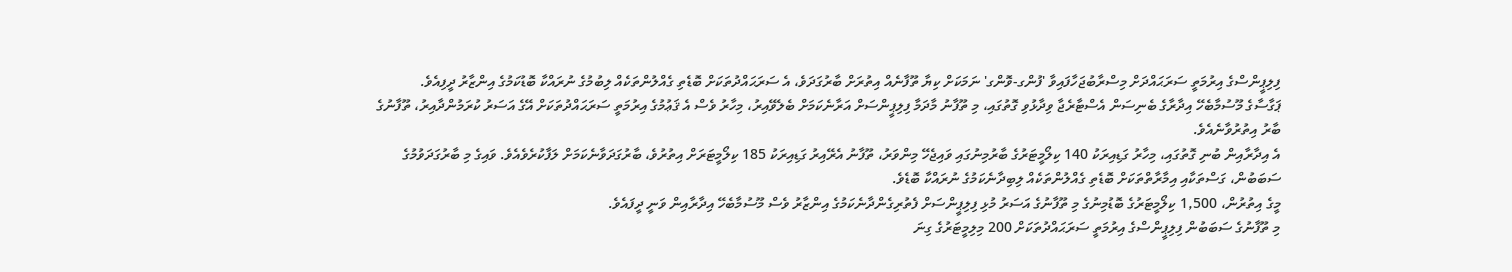ފިލިޕީންސްގެ އިރުމަތީ ސަރަޙައްދަށް މިސްރާބުޖަހާފައިވާ 'ފުންގ-ވޮންގ' ނަމަކަށް ކިޔާ ތޫފާނެއް އިތުރަށް ބާރުގަދަވެ، އެ ސަރަޙައްދުތަކަށް ބޮޑެތި ގެއްލުންތަކެއް ލިބުމުގެ ނުރައްކާ ބޮޑުކަމުގެ އިންޒާރު ދީފިއެވެ.
ޕަގާސާގެ މޫސުމާބެހޭ އިދާރާގެ ބެނިސަން އެސްޓާރެޖާ ވިދާޅުވި ގޮތުގައި، މި ތޫފާނު މާދަމާ ފިލިޕީންސަށް އަރާނެކަމަށް ބެލެވޭއިރު، މިހާރު ވެސް އެ ޤަޢުމުގެ އިރުމަތީ ސަރަޙައްދުތަކަށް އޭގެ އަސަރު ކުރަމުންދާއިރު، ތޫފާނުގެ ބާރު އިތުރުވާނެއެވެ.
އެ އިދާރާއިން ބުނި ގޮތުގައި، މިހާރު ގަޑިއިރަކު 140 ކިލޯމީޓަރުގެ ބާރުމިނުގައި ވައިޖެހޭ މިންވަރު، ތޫފާނު އެރޭއިރު ގަޑިއިރަކު 185 ކިލޯމީޓަރަށް އިތުރުވެ، ބާރުގަދަވާނެކަމަށް ލަފާކުރެވެއެވެ. ވައިގެ މި ބާރުގަދަވުމުގެ ސަބަބުން، ގަސްތަކާއި އިމާރާތްތަކަށް ބޮޑެތި ގެއްލުންތަކެއް ލިބިދާނެކަމުގެ ނުރައްކާ ބޮޑެވެ.
މީގެ އިތުރުން، 1,500 ކިލޯމީޓަރުގެ ބޮޑުމިނުގެ މި ތޫފާނުގެ އަސަރު މުޅި ފިލިޕީންސަށް ފެތުރިގެންދާނެކަމުގެ އިންޒާރު ވެސް މޫސުމާބެހޭ އިދާރާއިން ވަނީ ދީފައެވެ.
މި ތޫފާނުގެ ސަބަބުން ފިލިޕީންސްގެ އިރުމަތީ ސަރަޙައްދުތަކަށް 200 މިލިމީޓަރުގެ ގިނަ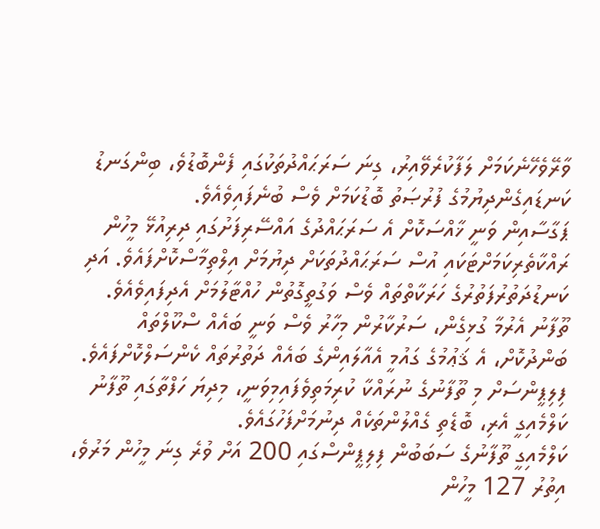ވާރޭވެހޭނެކަމަށް ލަފާކުރެވޭއިރު، ގިނަ ސަރަޙައްދުތަކުގައި ފެންބޮޑުވެ، ބިންގަނޑު ކަނޑައިގެންދިޔުމުގެ ފުރުޞަތު ބޮޑުކަމަށް ވެސް ބުނެފައިވެއެވެ.
ޕަގާސާއިން ވަނީ ޚާއްސަކޮށް އެ ސަރަޙައްދުގެ އައްސޭރިފަށުގައި ދިރިއުޅޭ މީހުން ރައްކާތެރިކަމަށްޓަކައި އުސް ސަރަޙައްދުތަކަށް ދިޔުމަށް އިލްތިމާސްކޮށްފައެވެ. އަދި ކަނޑުދަތުރުފަތުރުގެ ހަރަކާތްތައް ވެސް ވަގުތީގޮތުން ހުއްޓާލުމަށް އެދިފައިވެއެވެ.
ތޫފާނު އެރުމާ ގުޅިގެން، ސަރުކާރުން މިހާރު ވެސް ވަނީ ބައެއް ސްކޫލްތައް ބަންދުކޮށް، އެ ޤަޢުމުގެ ގައުމީ އެއާލައިންގެ ބައެއް ދަތުރުތައް ކެންސަލްކޮށްފައެވެ.
ފިލިޕީންސަށް މި ތޫފާނުގެ ނުރައްކާ ކުރިމަތިވެފައިމިވަނީ، މިދިޔަ ހަފްތާގައި ތޫފާނު ކަލްމެއިގީ އެރި، ބޮޑެތި ގެއްލުންތަކެއް ދިނުމަށްފަހުގައެވެ.
ކަލްމެއިގީ ތޫފާނުގެ ސަބަބުން ފިލިޕީންސްގައި 200 އަށް ވުރެ ގިނަ މީހުން މަރުވެ، އިތުރު 127 މީހުން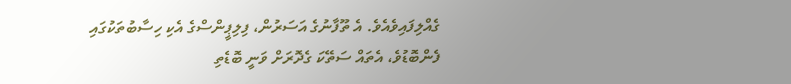ގެއްލިފައިވެއެވެ. އެ ތޫފާނުގެ އަސަރުން، ފިލިޕީންސްގެ އެކި ހިސާބުތަކުގައި ފެންބޮޑުވެ، އެތައް ސަތޭކަ ގެދޮރަށް ވަނީ ބޮޑެތި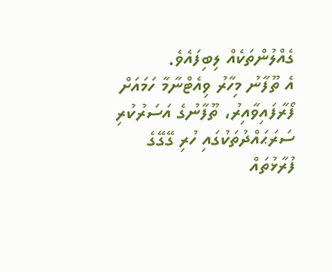ގެއްލުންތަކެއް ލިބިފައެވެ.
އެ ތޫފާނު މިހާރު ވިއެޓްނާމާ ހަމައަށް ފޯރާފައިވާއިރު، ތޫފާނުގެ އަސަރުކުރި ސަރަޙައްދުތަކުގައި ހުރި ގޭގޭގެ ފުރާޅުތައް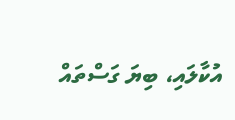އުކާލައި، ބިޔަ ގަސްތައް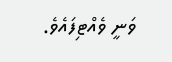ވަނީ ވެއްޓިފައެވެ.